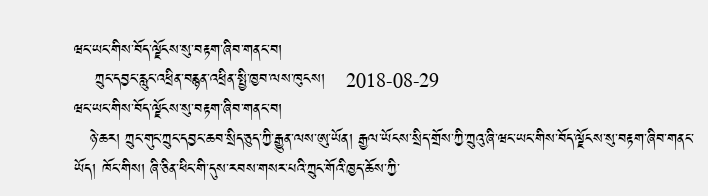ཝང་ཡང་གིས་བོད་ལྗོངས་སུ་བརྟག་ཞིབ་གནང་བ།
    ཀྲུང་དབྱང་རླུང་འཕྲིན་བརྙན་འཕྲིན་སྤྱི་ཁྱབ་ལས་ཁུངས།    2018-08-29
ཝང་ཡང་གིས་བོད་ལྗོངས་སུ་བརྟག་ཞིབ་གནང་བ།
   ཉེ་ཆར། ཀྲུང་གུང་ཀྲུང་དབྱང་ཆབ་སྲིད་ཅུད་ཀྱི་རྒྱུན་ལས་ཨུ་ཡོན། རྒྱལ་ཡོངས་སྲིད་གྲོས་ཀྱི་ཀྲུའུ་ཞི་ཝང་ཡང་གིས་བོད་ལྗོངས་སུ་བརྟག་ཞིབ་གནང་ཡོད། ཁོང་གིས། ཞི་ཅིན་ཕིང་གི་དུས་རབས་གསར་པའི་ཀྲུང་གོའི་ཁྱད་ཆོས་ཀྱི་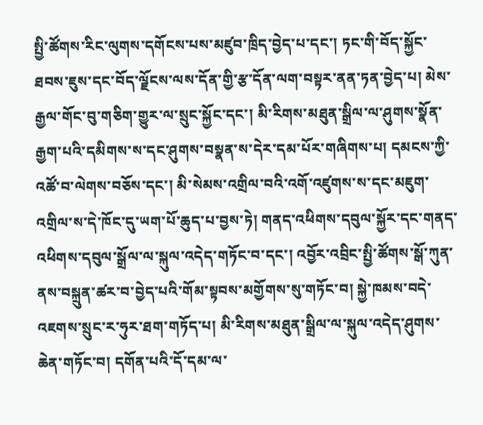སྤྱི་ཚོགས་རིང་ལུགས་དགོངས་པས་མཛུབ་ཁྲིད་བྱེད་པ་དང་། ཏང་གི་བོད་སྐྱོང་ཐབས་ཇུས་དང་བོད་ལྗོངས་ལས་དོན་གྱི་རྩ་དོན་ལག་བསྟར་ནན་ཏན་བྱེད་པ། མེས་རྒྱལ་གོང་བུ་གཅིག་གྱུར་ལ་སྲུང་སྐྱོང་དང་། མི་རིགས་མཐུན་སྒྲིལ་ལ་ཤུགས་སྣོན་རྒྱག་པའི་དམིགས་ས་དང་ཤུགས་བསྣན་ས་དེར་དམ་པོར་གཞིགས་པ། དམངས་ཀྱི་འཚོ་བ་ལེགས་བཅོས་དང་། མི་སེམས་འགྲིལ་བའི་འགོ་འཛུགས་ས་དང་མཇུག་འགྲིལ་ས་དེ་ཁོང་དུ་ཡག་པོ་ཆུད་པ་བྱས་ཏེ། གནད་འཕིགས་དབུལ་སྐྱོར་དང་གནད་འཕིགས་དབུལ་སྒྲོལ་ལ་སྐུལ་འདེད་གཏོང་བ་དང་། འབྱོར་འབྲིང་སྤྱི་ཚོགས་སྒོ་ཀུན་ནས་བསྐྲུན་ཚར་བ་བྱེད་པའི་གོམ་སྟབས་མགྱོགས་སུ་གཏོང་བ། སྐྱེ་ཁམས་བདེ་འཇགས་སྲུང་ར་ཧུར་ཐག་གཏོད་པ། མི་རིགས་མཐུན་སྒྲིལ་ལ་སྐུལ་འདེད་ཤུགས་ཆེན་གཏོང་བ། དགོན་པའི་དོ་དམ་ལ་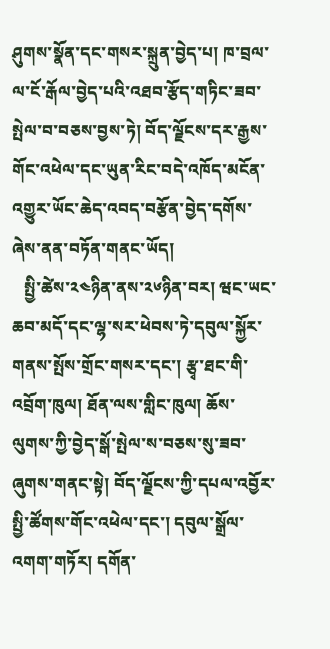ཤུགས་སྣོན་དང་གསར་སྐྲུན་བྱེད་པ། ཁ་བྲལ་ལ་ངོ་རྒོལ་བྱེད་པའི་འཐབ་རྩོད་གཏིང་ཟབ་སྤེལ་བ་བཅས་བྱས་ཏེ། བོད་ལྗོངས་དར་རྒྱས་གོང་འཕེལ་དང་ཡུན་རིང་བདེ་འཁོད་མངོན་འགྱུར་ཡོང་ཆེད་འབད་བརྩོན་བྱེད་དགོས་ཞེས་ནན་བཏོན་གནང་ཡོད།
   སྤྱི་ཚེས་༢༤ཉིན་ནས་༢༦ཉིན་བར། ཝང་ཡང་ཆབ་མདོ་དང་ལྷ་སར་ཕེབས་ཏེ་དབུལ་སྐྱོར་གནས་སྤོས་གྲོང་གསར་དང་། རྩྭ་ཐང་གི་འབྲོག་ཁུལ། ཐོན་ལས་གླིང་ཁུལ། ཆོས་ལུགས་ཀྱི་བྱེད་སྒོ་སྤེལ་ས་བཅས་སུ་ཟབ་ཞུགས་གནང་སྟེ། བོད་ལྗོངས་ཀྱི་དཔལ་འབྱོར་སྤྱི་ཚོགས་གོང་འཕེལ་དང་། དབུལ་སྒྲོལ་འགག་གཏོར། དགོན་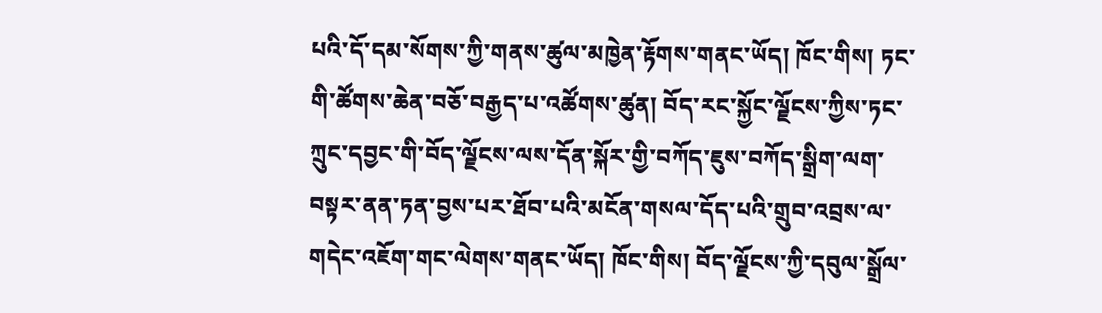པའི་དོ་དམ་སོགས་ཀྱི་གནས་ཚུལ་མཁྱེན་རྟོགས་གནང་ཡོད། ཁོང་གིས། ཏང་གི་ཚོགས་ཆེན་བཅོ་བརྒྱད་པ་འཚོགས་ཚུན། བོད་རང་སྐྱོང་ལྗོངས་ཀྱིས་ཏང་ཀྲུང་དབྱང་གི་བོད་ལྗོངས་ལས་དོན་སྐོར་གྱི་བཀོད་ཇུས་བཀོད་སྒྲིག་ལག་བསྟར་ནན་ཏན་བྱས་པར་ཐོབ་པའི་མངོན་གསལ་དོད་པའི་གྲུབ་འབྲས་ལ་གདེང་འཇོག་གང་ལེགས་གནང་ཡོད། ཁོང་གིས། བོད་ལྗོངས་ཀྱི་དབུལ་སྒྲོལ་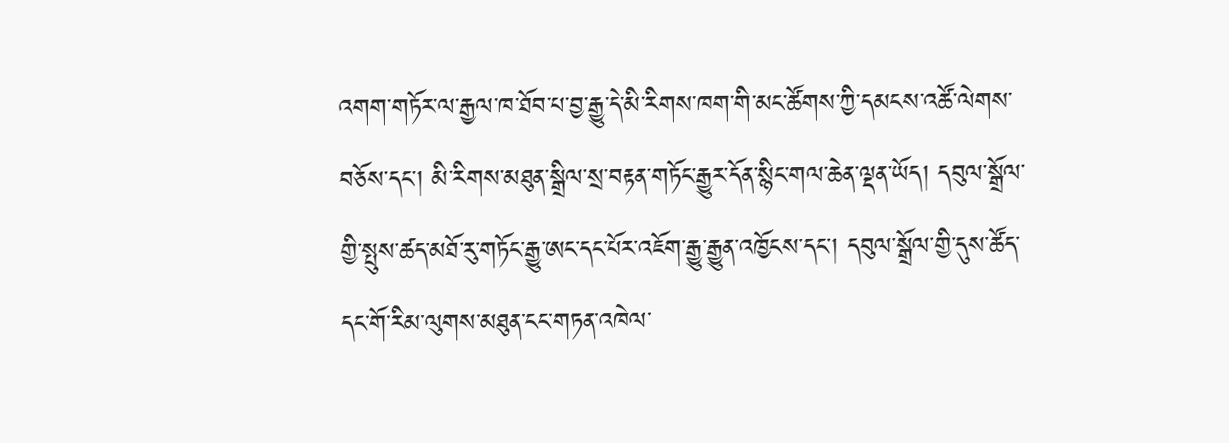འགག་གཏོར་ལ་རྒྱལ་ཁ་ཐོབ་པ་བྱ་རྒྱུ་དེ་མི་རིགས་ཁག་གི་མང་ཚོགས་ཀྱི་དམངས་འཚོ་ལེགས་བཅོས་དང་། མི་རིགས་མཐུན་སྒྲིལ་སྲ་བརྟན་གཏོང་རྒྱུར་དོན་སྙིང་གལ་ཆེན་ལྡན་ཡོད། དབུལ་སྒྲོལ་གྱི་སྤུས་ཚད་མཐོ་རུ་གཏོང་རྒྱུ་ཨང་དང་པོར་འཇོག་རྒྱུ་རྒྱུན་འཁྱོངས་དང་། དབུལ་སྒྲོལ་གྱི་དུས་ཚོད་དང་གོ་རིམ་ལུགས་མཐུན་ངང་གཏན་འཁེལ་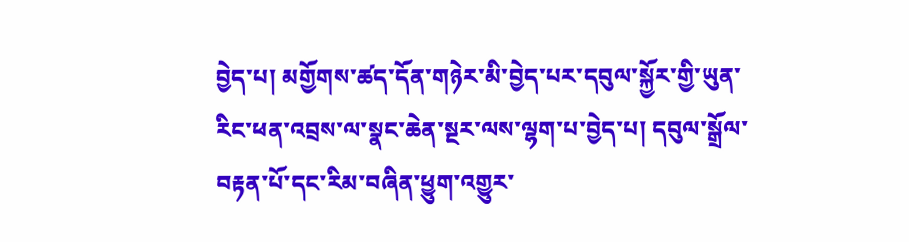བྱེད་པ། མགྱོགས་ཚད་དོན་གཉེར་མི་བྱེད་པར་དབུལ་སྐྱོར་གྱི་ཡུན་རིང་ཕན་འབྲས་ལ་སྣང་ཆེན་སྔར་ལས་ལྷག་པ་བྱེད་པ། དབུལ་སྒྲོལ་བརྟན་པོ་དང་རིམ་བཞིན་ཕྱུག་འགྱུར་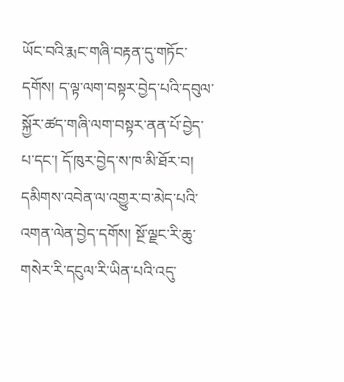ཡོང་བའི་རྨང་གཞི་བརྟན་དུ་གཏོང་དགོས། ད་ལྟ་ལག་བསྟར་བྱེད་པའི་དབུལ་སྐྱོར་ཚད་གཞི་ལག་བསྟར་ནན་པོ་བྱེད་པ་དང་། དོ་ཁུར་བྱེད་ས་ཁ་མི་ཐོར་བ། དམིགས་འབེན་ལ་འགྱུར་བ་མེད་པའི་འགན་ལེན་བྱེད་དགོས། སྔོ་ལྗང་རི་ཆུ་གསེར་རི་དངུལ་རི་ཡིན་པའི་འདུ་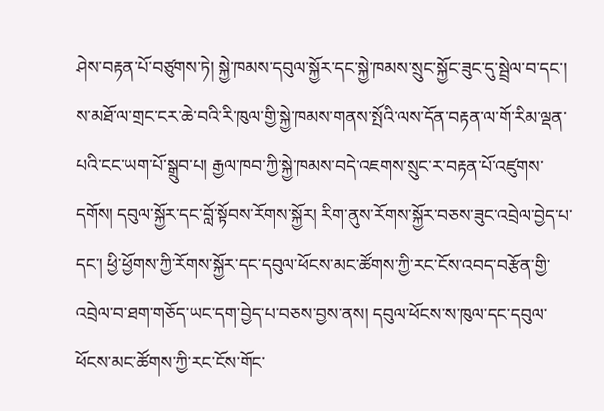ཤེས་བརྟན་པོ་བཙུགས་ཏེ། སྐྱེ་ཁམས་དབུལ་སྐྱོར་དང་སྐྱེ་ཁམས་སྲུང་སྐྱོང་ཟུང་དུ་སྦྲེལ་བ་དང་། ས་མཐོ་ལ་གྲང་ངར་ཆེ་བའི་རི་ཁུལ་གྱི་སྐྱེ་ཁམས་གནས་སྤོའི་ལས་དོན་བརྟན་ལ་གོ་རིམ་ལྡན་པའི་ངང་ཡག་པོ་སྒྲུབ་པ། རྒྱལ་ཁབ་ཀྱི་སྐྱེ་ཁམས་བདེ་འཇགས་སྲུང་ར་བརྟན་པོ་འཛུགས་དགོས། དབུལ་སྐྱོར་དང་བློ་སྟོབས་རོགས་སྐྱོར། རིག་ནུས་རོགས་སྐྱོར་བཅས་ཟུང་འབྲེལ་བྱེད་པ་དང་། ཕྱི་ཕྱོགས་ཀྱི་རོགས་སྐྱོར་དང་དབུལ་ཕོངས་མང་ཚོགས་ཀྱི་རང་ངོས་འབད་བརྩོན་གྱི་འབྲེལ་བ་ཐག་གཅོད་ཡང་དག་བྱེད་པ་བཅས་བྱས་ནས། དབུལ་ཕོངས་ས་ཁུལ་དང་དབུལ་ཕོངས་མང་ཚོགས་ཀྱི་རང་ངོས་གོང་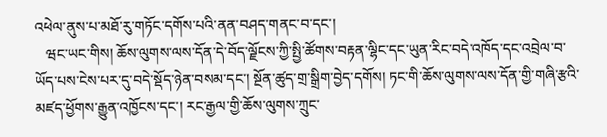འཕེལ་ནུས་པ་མཐོ་རུ་གཏོང་དགོས་པའི་ནན་བཤད་གནང་བ་དང་།
   ཝང་ཡང་གིས། ཆོས་ལུགས་ལས་དོན་དེ་བོད་ལྗོངས་ཀྱི་སྤྱི་ཚོགས་བརྟན་ལྷིང་དང་ཡུན་རིང་བདེ་འཁོད་དང་འབྲེལ་བ་ཡོད་པས་ངེས་པར་དུ་བདེ་སྡོད་ཉེན་བསམ་དང་། སྔོན་ཚུད་གྲ་སྒྲིག་བྱེད་དགོས། ཏང་གི་ཆོས་ལུགས་ལས་དོན་གྱི་གཞི་རྩའི་མཛད་ཕྱོགས་རྒྱུན་འཁྱོངས་དང་། རང་རྒྱལ་གྱི་ཆོས་ལུགས་ཀྲུང་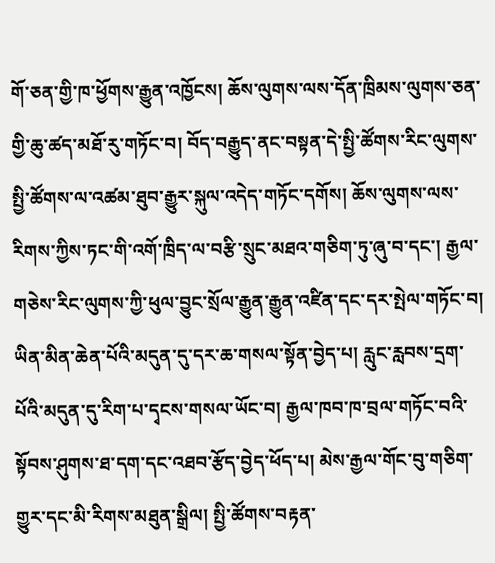གོ་ཅན་གྱི་ཁ་ཕྱོགས་རྒྱུན་འཁྱོངས། ཆོས་ལུགས་ལས་དོན་ཁྲིམས་ལུགས་ཅན་གྱི་ཆུ་ཚད་མཐོ་རུ་གཏོང་བ། བོད་བརྒྱུད་ནང་བསྟན་དེ་སྤྱི་ཚོགས་རིང་ལུགས་སྤྱི་ཚོགས་ལ་འཚམ་ཐུབ་རྒྱུར་སྐུལ་འདེད་གཏོང་དགོས། ཆོས་ལུགས་ལས་རིགས་ཀྱིས་ཏང་གི་འགོ་ཁྲིད་ལ་བརྩི་སྲུང་མཐའ་གཅིག་ཏུ་ཞུ་བ་དང་། རྒྱལ་གཅེས་རིང་ལུགས་ཀྱི་ཕུལ་བྱུང་སྲོལ་རྒྱུན་རྒྱུན་འཛིན་དང་དར་སྤེལ་གཏོང་བ། ཡིན་མིན་ཆེན་པོའི་མདུན་དུ་དར་ཆ་གསལ་སྟོན་བྱེད་པ། རླུང་རླབས་དྲག་པོའི་མདུན་དུ་རིག་པ་དྭངས་གསལ་ཡོང་བ། རྒྱལ་ཁབ་ཁ་བྲལ་གཏོང་བའི་སྟོབས་ཤུགས་ཐ་དག་དང་འཐབ་རྩོད་བྱེད་ཕོད་པ། མེས་རྒྱལ་གོང་བུ་གཅིག་གྱུར་དང་མི་རིགས་མཐུན་སྒྲིལ། སྤྱི་ཚོགས་བརྟན་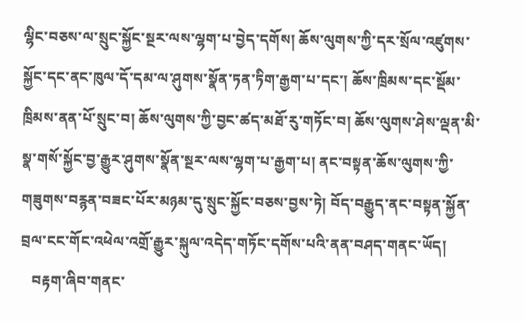ལྷིང་བཅས་ལ་སྲུང་སྐྱོང་སྔར་ལས་ལྷག་པ་བྱེད་དགོས། ཆོས་ལུགས་ཀྱི་དར་སྲོལ་འཛུགས་སྐྱོང་དང་ནང་ཁུལ་དོ་དམ་ལ་ཤུགས་སྣོན་ཏན་ཏིག་རྒྱག་པ་དང་། ཆོས་ཁྲིམས་དང་སྡོམ་ཁྲིམས་ནན་པོ་སྲུང་བ། ཆོས་ལུགས་ཀྱི་བྱང་ཚད་མཐོ་རུ་གཏོང་བ། ཆོས་ལུགས་ཤེས་ལྡན་མི་སྣ་གསོ་སྐྱོང་བྱ་རྒྱུར་ཤུགས་སྣོན་སྔར་ལས་ལྷག་པ་རྒྱག་པ། ནང་བསྟན་ཆོས་ལུགས་ཀྱི་གཟུགས་བརྙན་བཟང་པོར་མཉམ་དུ་སྲུང་སྐྱོང་བཅས་བྱས་ཏེ། བོད་བརྒྱུད་ནང་བསྟན་སྐྱོན་བྲལ་ངང་གོང་འཕེལ་འགྲོ་རྒྱུར་སྐུལ་འདེད་གཏོང་དགོས་པའི་ནན་བཤད་གནང་ཡོད།
   བརྟག་ཞིབ་གནང་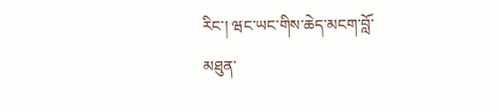རིང་། ཝང་ཡང་གིས་ཆེད་མངག་བློ་མཐུན་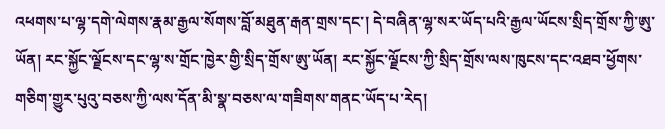འཕགས་པ་ལྷ་དགེ་ལེགས་རྣམ་རྒྱལ་སོགས་བློ་མཐུན་རྒན་གྲས་དང་། དེ་བཞིན་ལྷ་སར་ཡོད་པའི་རྒྱལ་ཡོངས་སྲིད་གྲོས་ཀྱི་ཨུ་ཡོན། རང་སྐྱོང་ལྗོངས་དང་ལྷ་ས་གྲོང་ཁྱེར་གྱི་སྲིད་གྲོས་ཨུ་ཡོན། རང་སྐྱོང་ལྗོངས་ཀྱི་སྲིད་གྲོས་ལས་ཁུངས་དང་འཐབ་ཕྱོགས་གཅིག་གྱུར་པུའུ་བཅས་ཀྱི་ལས་དོན་མི་སྣ་བཅས་ལ་གཟིགས་གནང་ཡོད་པ་རེད།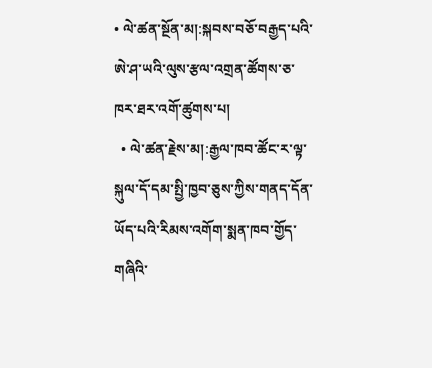• ལེ་ཚན་སྔོན་མ།:སྐབས་བཅོ་བརྒྱད་པའི་ཨེ་ཤ་ཡའི་ལུས་རྩལ་འགྲན་ཚོགས་ཅ་ཁར་ཐར་འགོ་ཚུགས་པ།
  • ལེ་ཚན་རྗེས་མ།:རྒྱལ་ཁབ་ཚོང་ར་ལྟ་སྐུལ་དོ་དམ་སྤྱི་ཁྱབ་ཅུས་ཀྱིས་གནད་དོན་ཡོད་པའི་རིམས་འགོག་སྨན་ཁབ་གྱོད་གཞིའི་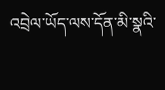འབྲེལ་ཡོད་ལས་དོན་མི་སྣའི་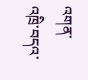འགན་འཁྲི་བདའ་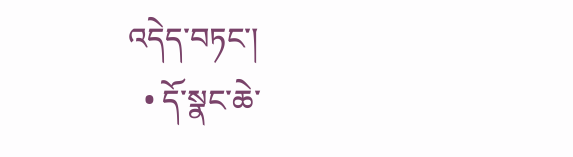འདེད་བཏང་།
  • དོ་སྣང་ཆེ་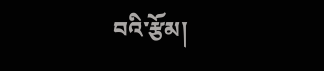བའི་རྩོམ།